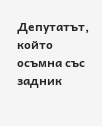Депутатът, който осъмна със задник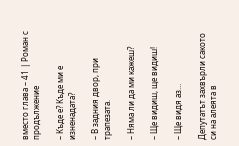вместо глава – 41 | Роман с продължение

– Къде е? Къде ми е изненадата?

– В задния двор, при трапезата.

– Няма ли да ми кажеш?

– Ще видиш, ще видиш!

– Ще видя аз…

Депутатът захвърли сакото си на алеята в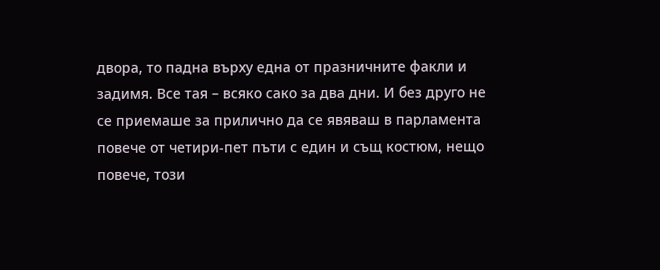двора, то падна върху една от празничните факли и задимя. Все тая – всяко сако за два дни. И без друго не се приемаше за прилично да се явяваш в парламента повече от четири-пет пъти с един и същ костюм, нещо повече, този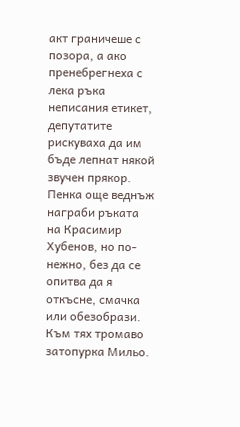акт граничеше с позора, а ако пренебрегнеха с лека ръка неписания етикет, депутатите рискуваха да им бъде лепнат някой звучен прякор. Пенка още веднъж награби ръката на Красимир Хубенов, но по-нежно, без да се опитва да я откъсне, смачка или обезобрази. Към тях тромаво затопурка Мильо.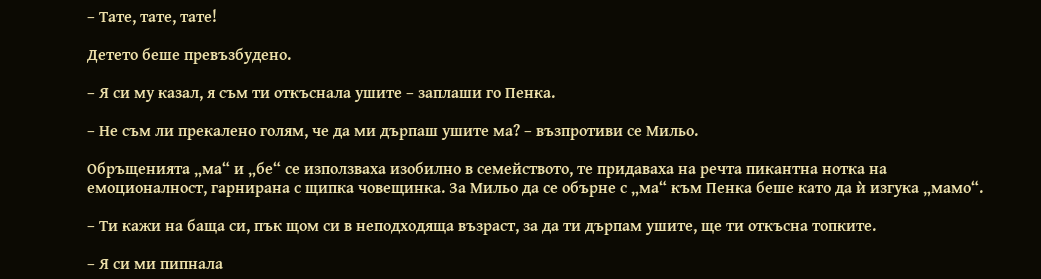– Тате, тате, тате!

Детето беше превъзбудено.

– Я си му казал, я съм ти откъснала ушите – заплаши го Пенка.

– Не съм ли прекалено голям, че да ми дърпаш ушите ма? – възпротиви се Мильо.

Обръщенията „ма“ и „бе“ се използваха изобилно в семейството, те придаваха на речта пикантна нотка на емоционалност, гарнирана с щипка човещинка. За Мильо да се обърне с „ма“ към Пенка беше като да ѝ изгука „мамо“.

– Ти кажи на баща си, пък щом си в неподходяща възраст, за да ти дърпам ушите, ще ти откъсна топките.

– Я си ми пипнала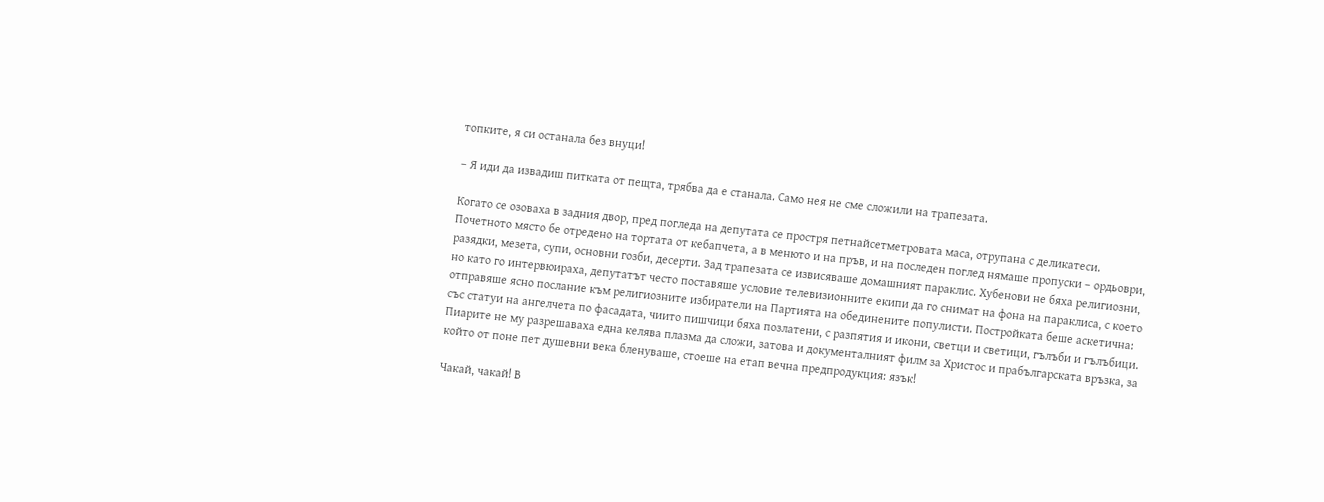топките, я си останала без внуци!

– Я иди да извадиш питката от пещта, трябва да е станала. Само нея не сме сложили на трапезата.

Когато се озоваха в задния двор, пред погледа на депутата се простря петнайсетметровата маса, отрупана с деликатеси. Почетното място бе отредено на тортата от кебапчета, а в менюто и на пръв, и на последен поглед нямаше пропуски – ордьоври, разядки, мезета, супи, основни гозби, десерти. Зад трапезата се извисяваше домашният параклис. Хубенови не бяха религиозни, но като го интервюираха, депутатът често поставяше условие телевизионните екипи да го снимат на фона на параклиса, с което отправяше ясно послание към религиозните избиратели на Партията на обединените популисти. Постройката беше аскетична: със статуи на ангелчета по фасадата, чиито пишчици бяха позлатени, с разпятия и икони, светци и светици, гълъби и гълъбици. Пиарите не му разрешаваха една келява плазма да сложи, затова и документалният филм за Христос и прабългарската връзка, за който от поне пет душевни века бленуваше, стоеше на етап вечна предпродукция: язък!

Чакай, чакай! В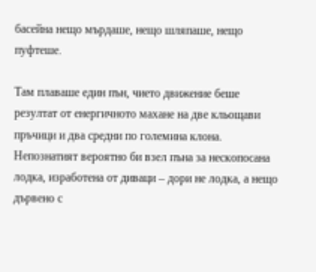басейна нещо мърдаше, нещо шляпаше, нещо пуфтеше.

Там плаваше един пън, чието движение беше резултат от енергичното махане на две кльощави пръчици и два средни по големина клона. Непознатият вероятно би взел пъна за нескопосана лодка, изработена от диваци – дори не лодка, а нещо дървено с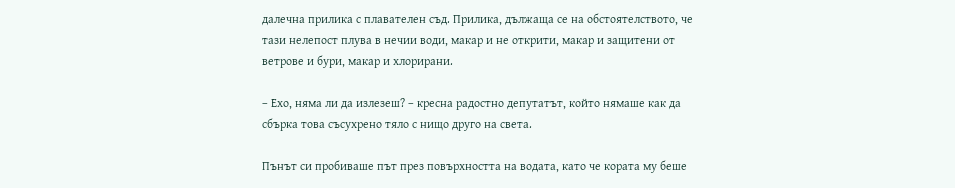далечна прилика с плавателен съд. Прилика, дължаща се на обстоятелството, че тази нелепост плува в нечии води, макар и не открити, макар и защитени от ветрове и бури, макар и хлорирани.

– Ехо, няма ли да излезеш? – кресна радостно депутатът, който нямаше как да сбърка това съсухрено тяло с нищо друго на света.

Пънът си пробиваше път през повърхността на водата, като че кората му беше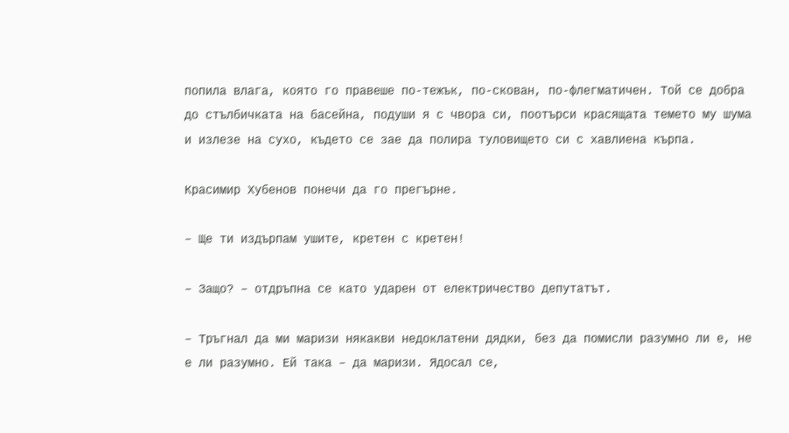попила влага, която го правеше по-тежък, по-скован, по-флегматичен. Той се добра до стълбичката на басейна, подуши я с чвора си, поотърси красящата темето му шума и излезе на сухо, където се зае да полира туловището си с хавлиена кърпа.

Красимир Хубенов понечи да го прегърне.

– Ще ти издърпам ушите, кретен с кретен!

– Защо? – отдръпна се като ударен от електричество депутатът.

– Тръгнал да ми маризи някакви недоклатени дядки, без да помисли разумно ли е, не е ли разумно. Ей така – да маризи. Ядосал се,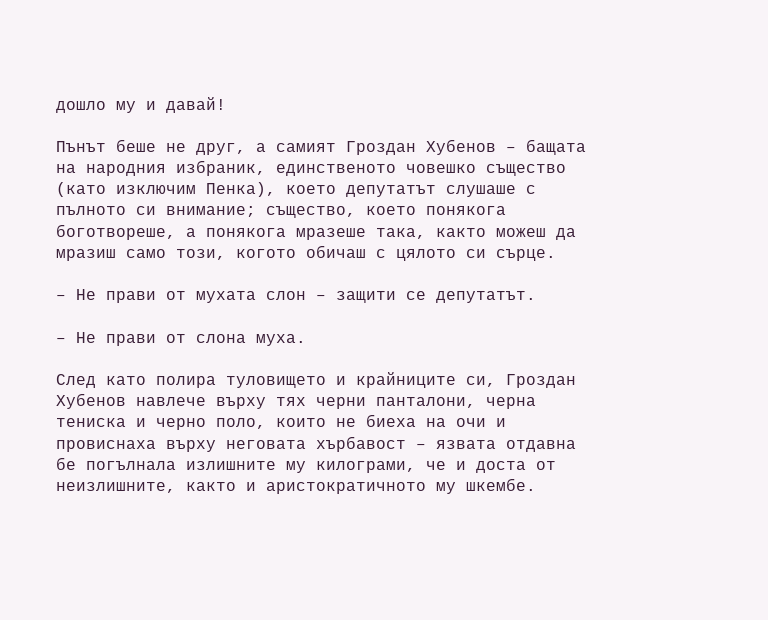дошло му и давай!

Пънът беше не друг, а самият Гроздан Хубенов – бащата на народния избраник, единственото човешко същество (като изключим Пенка), което депутатът слушаше с пълното си внимание; същество, което понякога боготвореше, а понякога мразеше така, както можеш да мразиш само този, когото обичаш с цялото си сърце.

– Не прави от мухата слон – защити се депутатът.

– Не прави от слона муха.

След като полира туловището и крайниците си, Гроздан Хубенов навлече върху тях черни панталони, черна тениска и черно поло, които не биеха на очи и провиснаха върху неговата хърбавост – язвата отдавна бе погълнала излишните му килограми, че и доста от неизлишните, както и аристократичното му шкембе.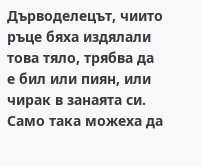Дърводелецът, чиито ръце бяха издялали това тяло, трябва да е бил или пиян, или чирак в занаята си. Само така можеха да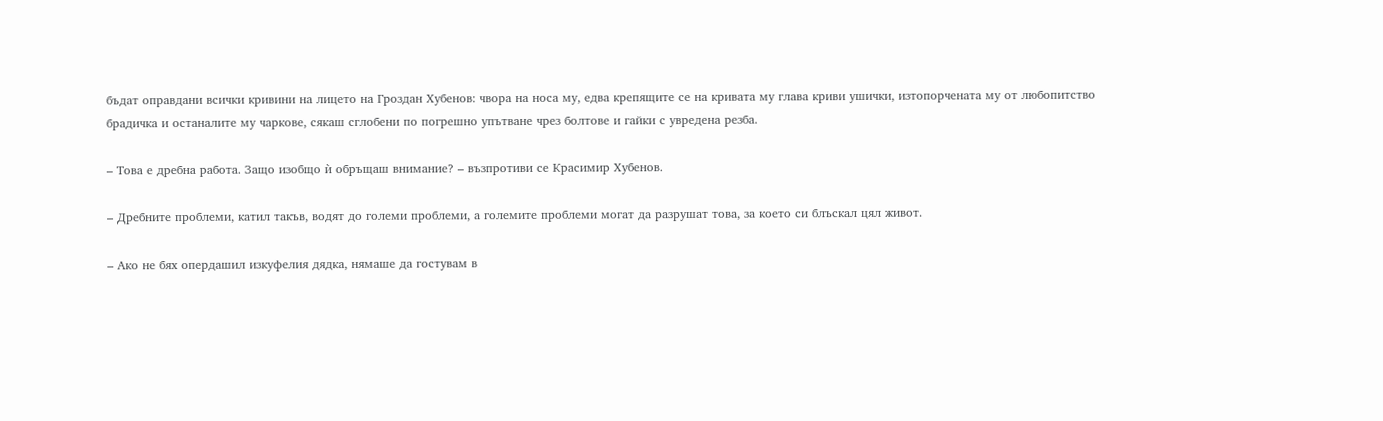бъдат оправдани всички кривини на лицето на Гроздан Хубенов: чвора на носа му, едва крепящите се на кривата му глава криви ушички, изтопорчената му от любопитство брадичка и останалите му чаркове, сякаш сглобени по погрешно упътване чрез болтове и гайки с увредена резба.

– Това е дребна работа. Защо изобщо ѝ обръщаш внимание? – възпротиви се Красимир Хубенов.

– Дребните проблеми, катил такъв, водят до големи проблеми, а големите проблеми могат да разрушат това, за което си блъскал цял живот.

– Ако не бях опердашил изкуфелия дядка, нямаше да гостувам в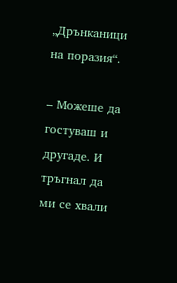„Дрънканици на поразия“.

– Можеше да гостуваш и другаде. И тръгнал да ми се хвали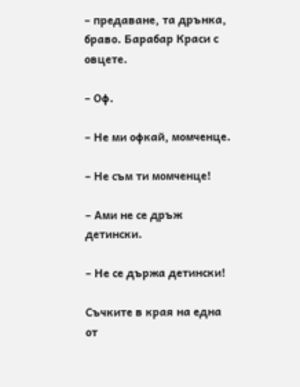– предаване, та дрънка, браво. Барабар Краси с овцете.

– Оф.

– Не ми офкай, момченце.

– Не съм ти момченце!

– Ами не се дръж детински.

– Не се държа детински!

Съчките в края на една от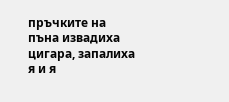пръчките на пъна извадиха цигара, запалиха я и я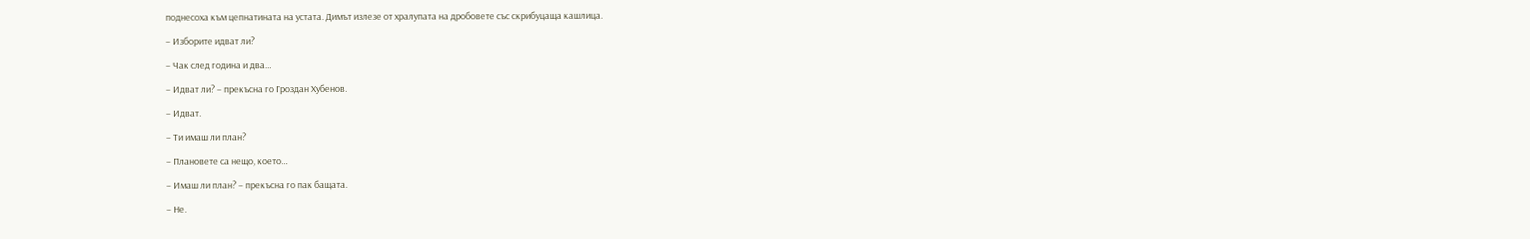поднесоха към цепнатината на устата. Димът излезе от хралупата на дробовете със скрибуцаща кашлица.

– Изборите идват ли?

– Чак след година и два…

– Идват ли? – прекъсна го Гроздан Хубенов.

– Идват.

– Ти имаш ли план?

– Плановете са нещо, което…

– Имаш ли план? – прекъсна го пак бащата.

– Не.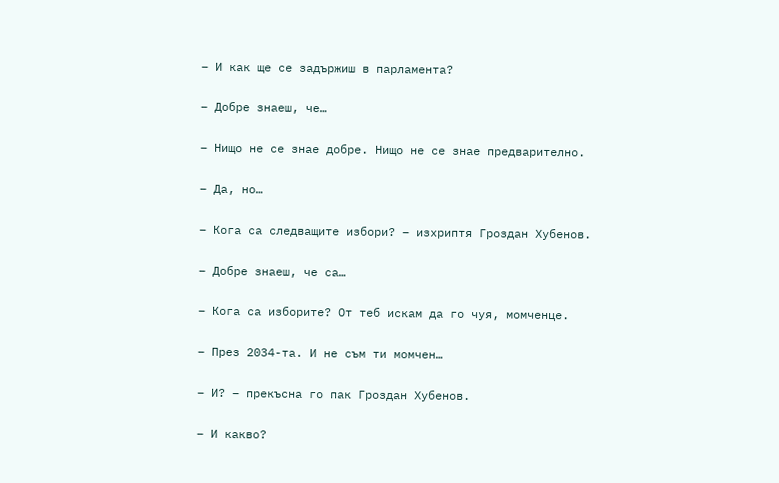– И как ще се задържиш в парламента?

– Добре знаеш, че…

– Нищо не се знае добре. Нищо не се знае предварително.

– Да, но…

– Кога са следващите избори? – изхриптя Гроздан Хубенов.

– Добре знаеш, че са…

– Кога са изборите? От теб искам да го чуя, момченце.

– През 2034-та. И не съм ти момчен…

– И? – прекъсна го пак Гроздан Хубенов.

– И какво?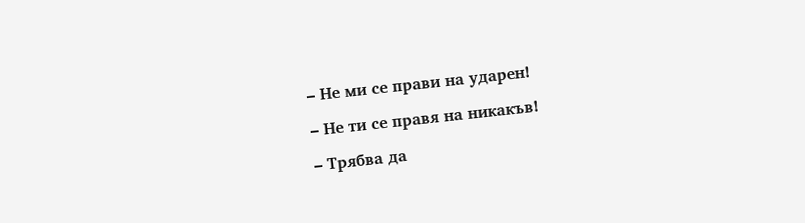– Не ми се прави на ударен!

– Не ти се правя на никакъв!

– Трябва да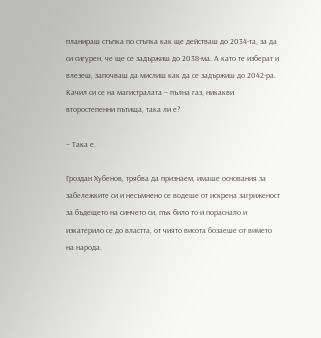планираш стъпка по стъпка как ще действаш до 2034-та, за да си сигурен, че ще се задържиш до 2038-ма. А като те изберат и влезеш, започваш да мислиш как да се задържиш до 2042-ра. Качил си се на магистралата – пълна газ, никакви второстепенни пътища, така ли е?

– Така е.

Гроздан Хубенов, трябва да признаем, имаше основания за забележките си и несъмнено се водеше от искрена загриженост за бъдещето на синчето си, пък било то и пораснало и изкатерило се до властта, от чиято висота бозаеше от вимето на народа.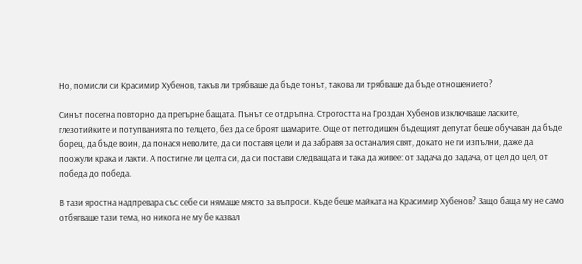Но, помисли си Красимир Хубенов, такъв ли трябваше да бъде тонът, такова ли трябваше да бъде отношението?

Синът посегна повторно да прегърне бащата. Пънът се отдръпна. Строгостта на Гроздан Хубенов изключваше ласките, глезотийките и потупванията по телцето, без да се броят шамарите. Още от петгодишен бъдещият депутат беше обучаван да бъде борец, да бъде воин, да понася неволите, да си поставя цели и да забравя за останалия свят, докато не ги изпълни, даже да поожули крака и лакти. А постигне ли целта си, да си постави следващата и така да живее: от задача до задача, от цел до цел, от победа до победа.

В тази яростна надпревара със себе си нямаше място за въпроси. Къде беше майката на Красимир Хубенов? Защо баща му не само отбягваше тази тема, но никога не му бе казвал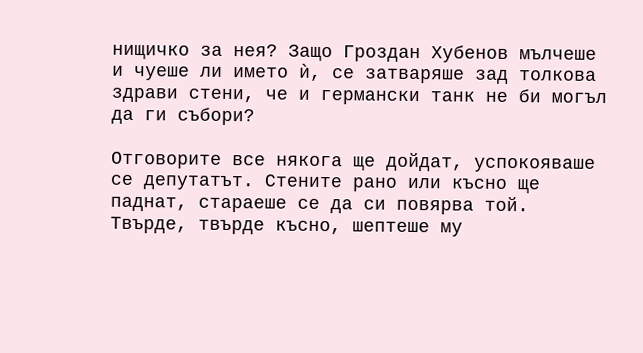нищичко за нея? Защо Гроздан Хубенов мълчеше и чуеше ли името ѝ, се затваряше зад толкова здрави стени, че и германски танк не би могъл да ги събори?

Отговорите все някога ще дойдат, успокояваше се депутатът. Стените рано или късно ще паднат, стараеше се да си повярва той. Твърде, твърде късно, шептеше му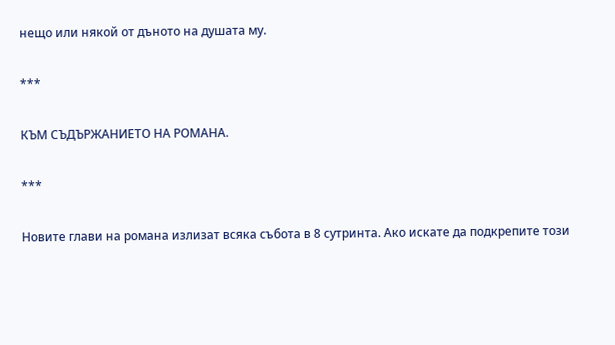нещо или някой от дъното на душата му.

***

КЪМ СЪДЪРЖАНИЕТО НА РОМАНА.

***

Новите глави на романа излизат всяка събота в 8 сутринта. Ако искате да подкрепите този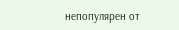непопулярен от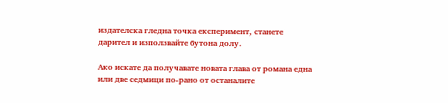издателска гледна точка експеримент, станете дарител и използвайте бутона долу.

Ако искате да получавате новата глава от романа една или две седмици по-рано от останалите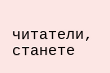читатели, станете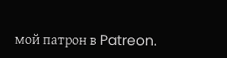мой патрон в Patreon.